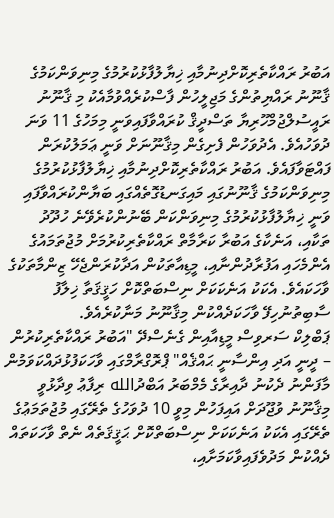އަބުރު ރައްކާތެރިކޮށްދިނުމާއި ޚިޔާލުފާޅުކުރުމުގެ މިނިވަންކަމުގެ ޤާނޫނު ރައްޔިތުންގެ މަޖިލީހުން ފާސްކުރެއްވުމާއެކު މި ޤާނޫނު ރައީސުލްޖުމްހޫރިޔާ ތަސްދީޤް ކުރައްވާފައިވަނީ މިމަހުގެ 11 ވަނަ ދުވަހުއެވެ. އެދުވަހުން ފެށިގެން މިޤާނޫނަށް ވަނީ ޢަމަލުކުރަން ފައްޓަވާފައެވެ. އަބުރު ރައްކާތެރިކޮށްދިނުމާއި ޚިޔާލުފާޅުކުރުމުގެ މިނިވަންކަމުގެ ޤާނޫނުގައި މައިގަނޑުގޮތެއްގައި ބަޔާންކުރައްވާފައި ވަނީ ޚިޔާލުފާޅުކުރުމުގެ މިނިވަންކަން ބޭނުންކުރެވޭނެ ހުދޫދު ތަކާއި، އަނެކާގެ އަބުރާ ކަރާމާތް ރައްކާތެރިކުރުމަށް މުޖުތަމައުގެ އެންމެހައި އަފުރާދުންނާއި، މީޑިއާތަކުން އަދާކުރަންޖެހޭ ޒިންމާތަކުގެ ވާހަކައެވެ. އެކަކު އަނެކަކަށް ނިސްބަތްކޮށް ހަޤީޤަތާ ޚިލާފު ސާބިތުނުހިފޭ ވާހަކަދެއްކުން މިޤާނޫނު މަނާކުރެއެވެ.
ޕަބްލިކް ސަރވިސް މީޑިއާއިން ގެނެސްދޭ "އަބުރު ރައްކާތެރިކުރުން – ދީނީ އަދި އިންސާނީ ޙައްޤެއް" ޕްރޮގްރާމްގައި ވާހަކަފުޅުދައްކަވަމުން މާފަންނު ދެކުނު ދާއިރާގެ މެމްބަރު އަބްދުالله ރިފާޢު ވިދާޅުވީ މިޤާނޫނު ވުޖޫދަށް އައިފަހުން މިވީ 10 ދުވަހުގެ ތެރޭގައި މުޖުތަމަޢުގެ ތެރޭގައި އެކަކު އަނެކަކަށް ނިސްބަތްކޮށް ޙަޤީޤަތެއް ނެތް ވާހަކަތައް ދެއްކުން މަދުވެފައިވާކަމަށާއި،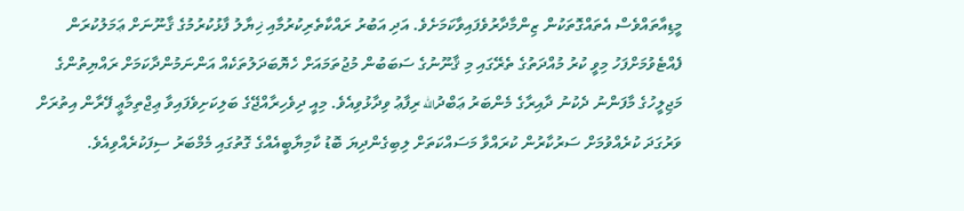މީޑިއާތައްވެސް އެތައްގޮތަކުން ޒިންމާދާރުވެފައިވާކަމަށެވެ. އަދި އަބުރު ރައްކާތެރިކުރުމާއި ޚިޔާލު ފާޅުކުރުމުގެ ޤާނޫނަށް ޢަމަލުކުރަން ފެއްޓެވުމަށްފަހު މިވީ ކުރު މުއްދަތުގެ ތެރޭގައި މި ޤާނޫނުގެ ސަބަބުން މުޖުތަމައަށް ހެޔޮބަދަލުތަކެއް އަންނަމުންދާކަމަށް ރައްޔިތުންގެ މަޖިލީހުގެ މާފަންނު ދެކުނު ދާއިރާގެ މެންބަރު ޢަބްދުالله ރިފާޢު ވިދާޅުވިއެވެ. މިއީ ދިވެހިރާއްޖޭގެ ބަލިކަށިވެފައިވާ ޢިޖްތިމާޢީ ފޭރާން އިތުރަށް ވަރުގަދަ ކުރެއްވުމަށް ސަރުކާރުން ކުރައްވާ މަސައްކަތަށް ލިބިގެންދިޔަ ބޮޑު ކާމިޔާބީއެއްގެ ގޮތުގައި މެމްބަރު ސިފަކުރެއްވިއެވެ.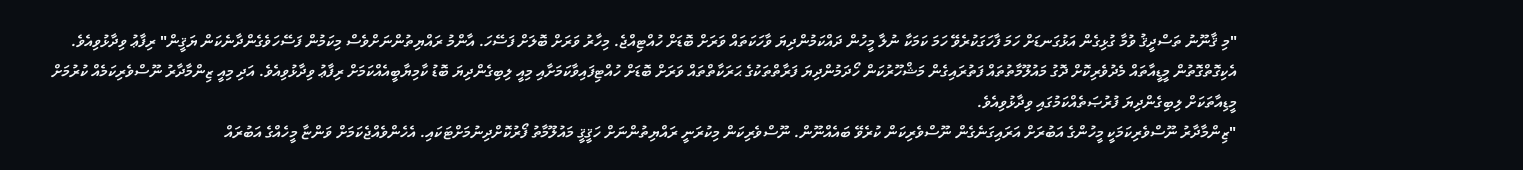"މި ޤާނޫނު ތަސްދީޤު ވުމާ ގުޅިގެން އަޅުގަނޑަށް ހަމަ ފާހަގަކުރެވޭ ހަމަ ކަމަކާ ނުލާ މީހުން ދައްކަމުންދިޔަ ވާހަކަތައް ވަރަށް ބޮޑަށް ހުއްޓިއްޖެ. މިހާރު ވަރަށް ބޮލަށް ފަސޭހަ. އާންމު ރައްޔިތުންނަށްވެސް މިކަމުން ފަސޭހަވެގެންދާނެކަން ޔަޤީން" ރިފާޢު ވިދާޅުވިއެވެ.
އެކިގޮތްގޮތުން މީޑީއާތައް މެދުވެރިކޮށް ދޮގު މައުލޫމާތުތައް ފަތުރައިގެން މަޝްހޫރުކަން ހޯދަމުންދިޔަ ފަރާތްތަކުގެ ޙަރަކާތްތައް ވަރަށް ބޮޑަށް ހުއްޓިފައިވާކަމަށާއި މިއީ ލިބިގެންދިޔަ ބޮޑު ކާމިޔާބީއެއްކަމަށް ރިފާޢު ވިދާޅުވިއެވެ. އަދި މިއީ ޒިންމާދާރު ނޫސްވެރިކަމެއް ކުރުމަށް މީޑިއާތަކަށް ލިބިގެންދިޔަ ފުރުޞަތެއްކަމުގައި ވިދާޅުވިއެވެ.
"ޒިންމާދާރު ނޫސްވެރިކަމަކީ މީހުންގެ އަބުރަށް އަރައިގަނެގެން ނޫސްވެރިކަން ކުރެވޭ ބައެއްނޫން. ނޫސްވެރިކަން މިކުރަނީ ރައްޔިތުންނަށް ހަޤީޤީ މައުލޫމާތު ފޯރުކޮށްދިނުމަށްޓަކައި. އެހެންވެއްޖެކަމަށް ވަންޏާ މީހެއްގެ އަބުރައް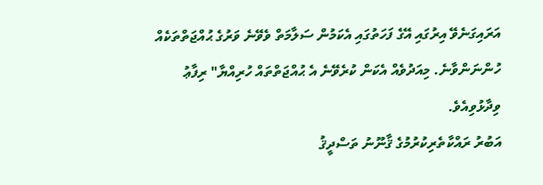އަރައިގަނެވޭ އިރުގައި އޭގެ ފަހަތުގައި އެކަމުން ސަލާމަތް ވެވޭނެ ވަރުގެ ޙުއްޖަތްތަކެއް ހުންނަންވާނެ. މިއަދުވެއް އެކަން ކުރެވޭނެ އެ ޙުއްޖަތްތައް ހުރިއްޔާ" ރިފާޢު ވިދާޅުވިއެވެ.
އަބުރު ރައްކާތެރިކުރުމުގެ ޤާނޫނު ތަސްދީޤު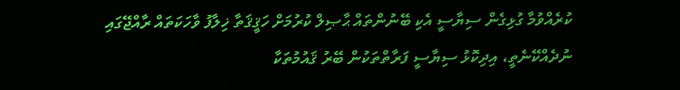ކުރެއްވުމާ ގުޅިގެން ސިޔާސީ އެކި ބޭނުންތައް ޙާޞިލް ކުރުމަށް ހަޤީޤަތާ ޚިލާފު ވާހަކަތައް ރާއްޖޭގައި ނުދެއްކޭނެތީ، އިދިކޮޅު ސިޔާސީ ފަރާތްތަކުން ބޭރު ޤައުމުތަކާ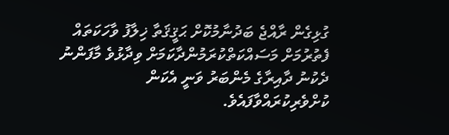ގުޅިގެން ރާއްޖެ ބަދުނާމުކޮށް ޙަޤީޤަތާ ޚިލާފު ވާހަކަތައް ފެތުރުމަށް މަސައްކަތްކުރަމުންދާކަމަށް ވިދާޅުވެ މާފަންނު ދެކުނު ދާއިރާގެ މެންބަރު ވަނީ އެކަން ކުށްވެރިކުރައްވާފައެވެ.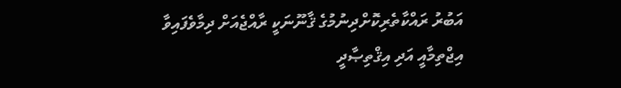އަބުރު ރައްކާތެރިކޮށްދިނުމުގެ ޤާނޫނަކީ ރާއްޖެއަށް ދިމާވެފައިވާ އިޖްތިމާއީ އަދި އިޤްތިޞާދީ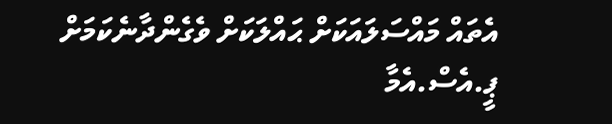އެތައް މައްސަލައަކަށް ޙައްލަކަށް ވެގެންދާނެކަމަށް ޕީ.އެސް.އެމާ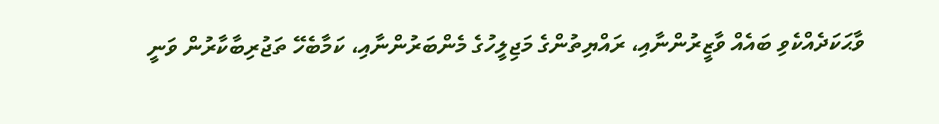ވާޙަކަދެއްކެވި ބައެއް ވާޒީރުންނާއި، ރައްޔިތުންގެ މަޖިލީހުގެ މެންބަރުންނާއި، ކަމާބެހޭ ތަޖުރިބާކާރުން ވަނީ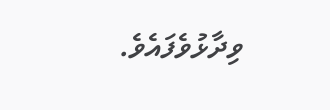ވިދާޅުވެފައެވެ.